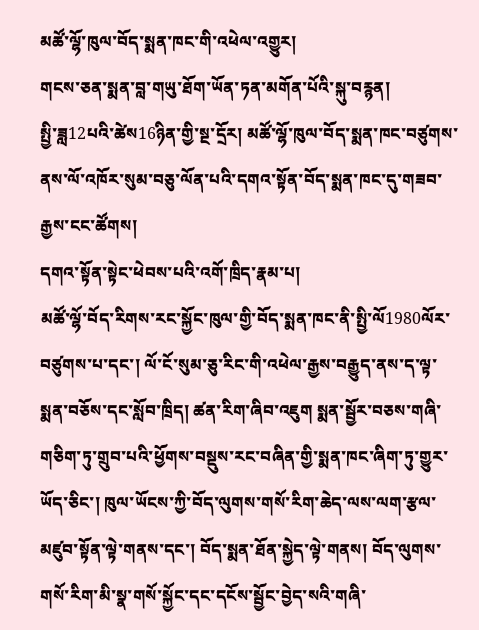མཚོ་ལྷོ་ཁུལ་བོད་སྨན་ཁང་གི་འཕེལ་འགྱུར།
གངས་ཅན་སྨན་བླ་གཡུ་ཐོག་ཡོན་ཏན་མགོན་པོའི་སྐུ་བརྙན།
སྤྱི་ཟླ12པའི་ཚེས16ཉིན་གྱི་སྔ་དྲོར། མཚོ་ལྷོ་ཁུལ་བོད་སྨན་ཁང་བཙུགས་ནས་ལོ་འཁོར་སུམ་བཅུ་ལོན་པའི་དགའ་སྟོན་བོད་སྨན་ཁང་དུ་གཟབ་རྒྱས་ངང་ཚོགས།
དགའ་སྟོན་སྟེང་ཕེབས་པའི་འགོ་ཁྲིད་རྣམ་པ།
མཚོ་ལྷོ་བོད་རིགས་རང་སྐྱོང་ཁུལ་གྱི་བོད་སྨན་ཁང་ནི་སྤྱི་ལོ1980ལོར་བཙུགས་པ་དང་། ལོ་ངོ་སུམ་ཅུ་རིང་གི་འཕེལ་རྒྱས་བརྒྱུད་ནས་ད་ལྟ་སྨན་བཅོས་དང་སློབ་ཁྲིད། ཚན་རིག་ཞིབ་འཇུག སྨན་སྦྱོར་བཅས་གཞི་གཅིག་ཏུ་གྲུབ་པའི་ཕྱོགས་བསྡུས་རང་བཞིན་གྱི་སྨན་ཁང་ཞིག་ཏུ་གྱུར་ཡོད་ཅིང་། ཁུལ་ཡོངས་ཀྱི་བོད་ལུགས་གསོ་རིག་ཆེད་ལས་ལག་རྩལ་མཛུབ་སྟོན་ལྟེ་གནས་དང་། བོད་སྨན་ཐོན་སྐྱེད་ལྟེ་གནས། བོད་ལུགས་གསོ་རིག་མི་སྣ་གསོ་སྐྱོང་དང་དངོས་སྦྱོང་བྱེད་སའི་གཞི་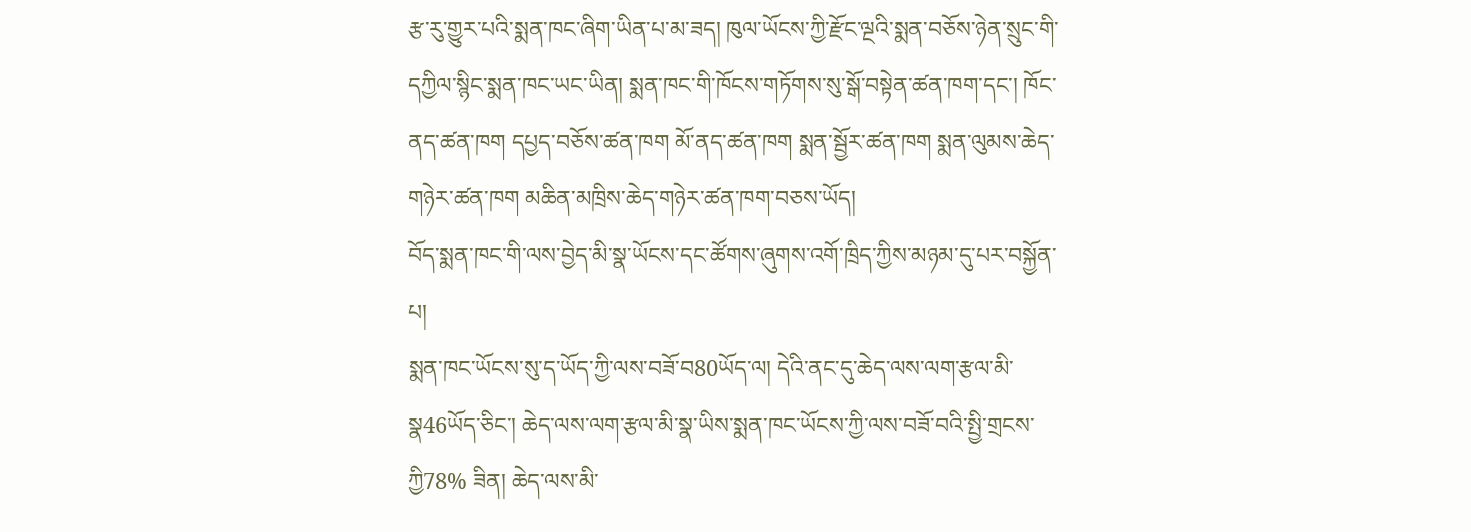རྩ་རུ་གྱུར་པའི་སྨན་ཁང་ཞིག་ཡིན་པ་མ་ཟད། ཁུལ་ཡོངས་ཀྱི་རྫོང་ལྔའི་སྨན་བཅོས་ཉེན་སྲུང་གི་དཀྱིལ་སྙིང་སྨན་ཁང་ཡང་ཡིན། སྨན་ཁང་གི་ཁོངས་གཏོགས་སུ་སྒོ་བསྟེན་ཚན་ཁག་དང་། ཁོང་ནད་ཚན་ཁག དཔྱད་བཅོས་ཚན་ཁག མོ་ནད་ཚན་ཁག སྨན་སྦྱོར་ཚན་ཁག སྨན་ལུམས་ཆེད་གཉེར་ཚན་ཁག མཆིན་མཁྲིས་ཆེད་གཉེར་ཚན་ཁག་བཅས་ཡོད།
བོད་སྨན་ཁང་གི་ལས་བྱེད་མི་སྣ་ཡོངས་དང་ཚོགས་ཞུགས་འགོ་ཁྲིད་ཀྱིས་མཉམ་དུ་པར་བསྐྱོན་པ།
སྨན་ཁང་ཡོངས་སུ་ད་ཡོད་ཀྱི་ལས་བཟོ་བ80ཡོད་ལ། དེའི་ནང་དུ་ཆེད་ལས་ལག་རྩལ་མི་སྣ46ཡོད་ཅིང་། ཆེད་ལས་ལག་རྩལ་མི་སྣ་ཡིས་སྨན་ཁང་ཡོངས་ཀྱི་ལས་བཟོ་བའི་སྤྱི་གྲངས་ཀྱི78% ཟིན། ཆེད་ལས་མི་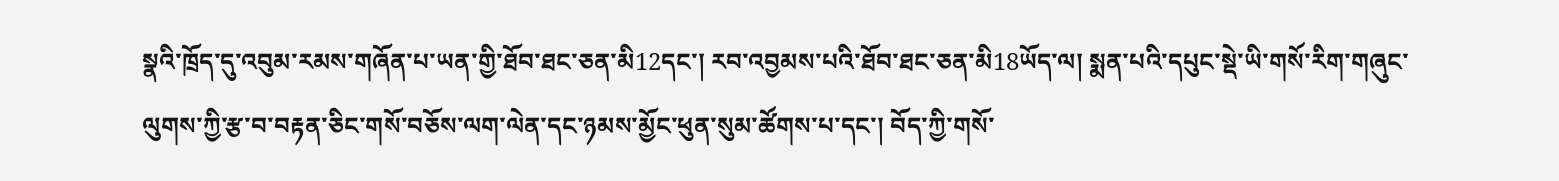སྣའི་ཁྲོད་དུ་འབུམ་རམས་གཞོན་པ་ཡན་གྱི་ཐོབ་ཐང་ཅན་མི12དང་། རབ་འབྱམས་པའི་ཐོབ་ཐང་ཅན་མི18ཡོད་ལ། སྨན་པའི་དཔུང་སྡེ་ཡི་གསོ་རིག་གཞུང་ལུགས་ཀྱི་རྩ་བ་བརྟན་ཅིང་གསོ་བཅོས་ལག་ལེན་དང་ཉམས་མྱོང་ཕུན་སུམ་ཚོགས་པ་དང་། བོད་ཀྱི་གསོ་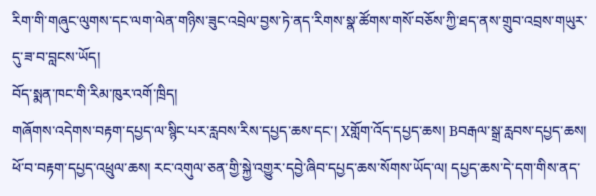རིག་གི་གཞུང་ལུགས་དང་ལག་ལེན་གཉིས་ཟུང་འབྲེལ་བྱས་ཏེ་ནད་རིགས་སྣ་ཚོགས་གསོ་བཅོས་ཀྱི་ཐད་ནས་གྲུབ་འབྲས་གཡུར་དུ་ཟ་བ་བླངས་ཡོད།
བོད་སྨན་ཁང་གི་རིམ་ཁུར་འགོ་ཁྲིད།
གཞོགས་འདེགས་བརྟག་དཔྱད་ལ་སྙིང་པར་རླབས་རིས་དཔྱད་ཆས་དང་། Xགློག་འོད་དཔྱད་ཆས། Bབརྒལ་སྒྲ་རླབས་དཔྱད་ཆས། ཕོ་བ་བརྟག་དཔྱད་འཕྲུལ་ཆས། རང་འགུལ་ཅན་གྱི་སྐྱེ་འགྱུར་དབྱེ་ཞིབ་དཔྱད་ཆས་སོགས་ཡོད་ལ། དཔྱད་ཆས་དེ་དག་གིས་ནད་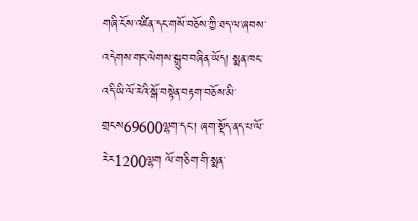གཞི་ངོས་འཛིན་དང་གསོ་བཅོས་ཀྱི་ཐད་ལ་ཞབས་འདེགས་གང་ལེགས་སྒྲུབ་བཞིན་ཡོད། སྨན་ཁང་འདི་ཡི་ལོ་རེའི་སྒོ་བསྟེན་བརྟག་བཅོས་མི་གྲངས69600ལྷག་དང་། ཞག་སྡོད་ནད་པ་ལོ་རེར1200ལྷག ལོ་གཅིག་གི་སྨན་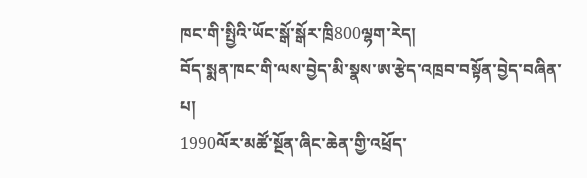ཁང་གི་སྤྱིའི་ཡོང་སྒོ་སྒོར་ཁྲི800ལྷག་རེད།
བོད་སྨན་ཁང་གི་ལས་བྱེད་མི་སྣས་ཨ་རྩེད་འཁྲབ་བསྟོན་བྱེད་བཞིན་པ།
1990ལོར་མཚོ་སྔོན་ཞིང་ཆེན་གྱི་འཕྲོད་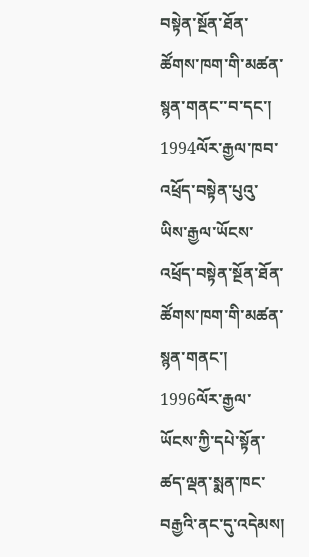བསྟེན་སྔོན་ཐོན་ཚོགས་ཁག་གི་མཚན་སྙན་གནང་་བ་དང་། 1994ལོར་རྒྱལ་ཁབ་འཕྲོད་བསྟེན་པུའུ་ཡིས་རྒྱལ་ཡོངས་འཕྲོད་བསྟེན་སྔོན་ཐོན་ཚོགས་ཁག་གི་མཚན་སྙན་གནང་། 1996ལོར་རྒྱལ་ཡོངས་ཀྱི་དཔེ་སྟོན་ཚད་ལྡན་སྨན་ཁང་བརྒྱའི་ནང་དུ་འདེམས།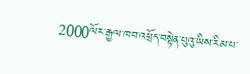2000ལོར་རྒྱལ་ཁབ་འཕྲོད་བསྟེན་པུའུ་ཡིས་རིམ་པ་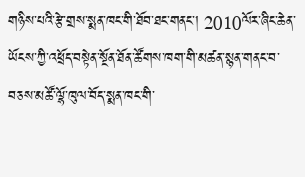གཉིས་པའི་རྩེ་གྲས་སྨན་ཁང་གི་ཐོབ་ཐང་གནང་། 2010ལོར་ཞིང་ཆེན་ཡོངས་ཀྱི་འཕྲོད་བསྟེན་སྔོན་ཐོན་ཚོགས་ཁག་གི་མཚན་སྙན་གནང་བ་བཅས་མཚོ་ལྷོ་ཁུལ་བོད་སྨན་ཁང་གི་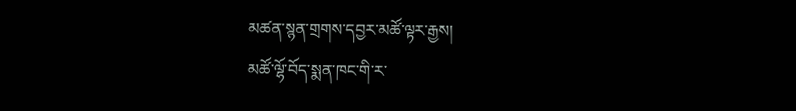མཚན་སྙན་གྲགས་དབྱར་མཚོ་ལྟར་རྒྱས།
མཚོ་ལྷོ་བོད་སྨན་ཁང་གི་ར་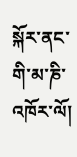སྐོར་ནང་གི་མ་ཎི་འཁོར་ལོ།